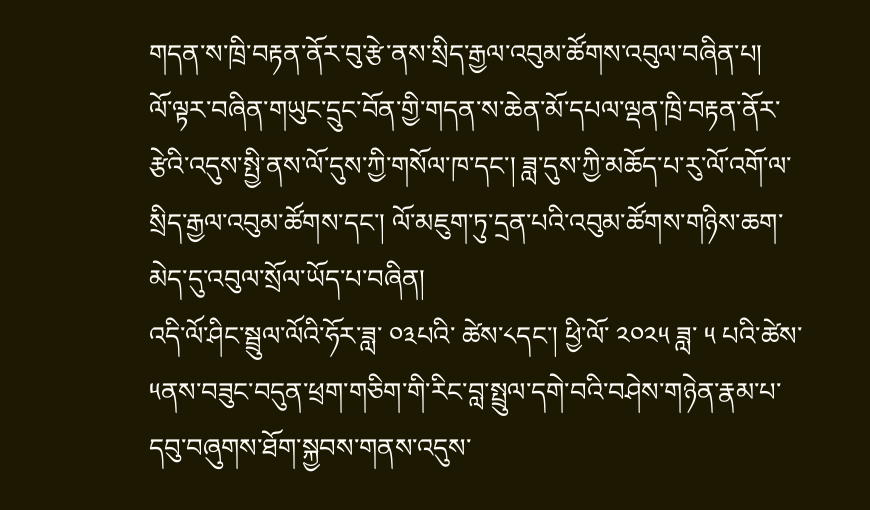གདན་ས་ཁྲི་བརྟན་ནོར་བུ་རྩེ་ནས་སྲིད་རྒྱལ་འབུམ་ཚོགས་འབུལ་བཞིན་པ།
ལོ་ལྟར་བཞིན་གཡུང་དྲུང་བོན་གྱི་གདན་ས་ཆེན་མོ་དཔལ་ལྡན་ཁྲི་བརྟན་ནོར་རྩེའི་འདུས་སྤྱི་ནས་ལོ་དུས་ཀྱི་གསོལ་ཁ་དང་། ཟླ་དུས་ཀྱི་མཆོད་པ་རུ་ལོ་འགོ་ལ་སྲིད་རྒྱལ་འབུམ་ཚོགས་དང་། ལོ་མཇུག་ཏུ་དྲན་པའི་འབུམ་ཚོགས་གཉིས་ཆག་མེད་དུ་འབུལ་སྲོལ་ཡོད་པ་བཞིན།
འདི་ལོ་ཤིང་སྦྲུལ་ལོའི་ཧོར་ཟླ་ ༠༣པའི་ ཚེས་༨དང་། ཕྱི་ལོ་ ༢༠༢༥ ཟླ་ ༥ པའི་ཚེས་ ༥ནས་བཟུང་བདུན་ཕྲག་གཅིག་གི་རིང་བླ་སྤྲུལ་དགེ་བའི་བཤེས་གཉེན་རྣམ་པ་དབུ་བཞུགས་ཐོག་སྐྱབས་གནས་འདུས་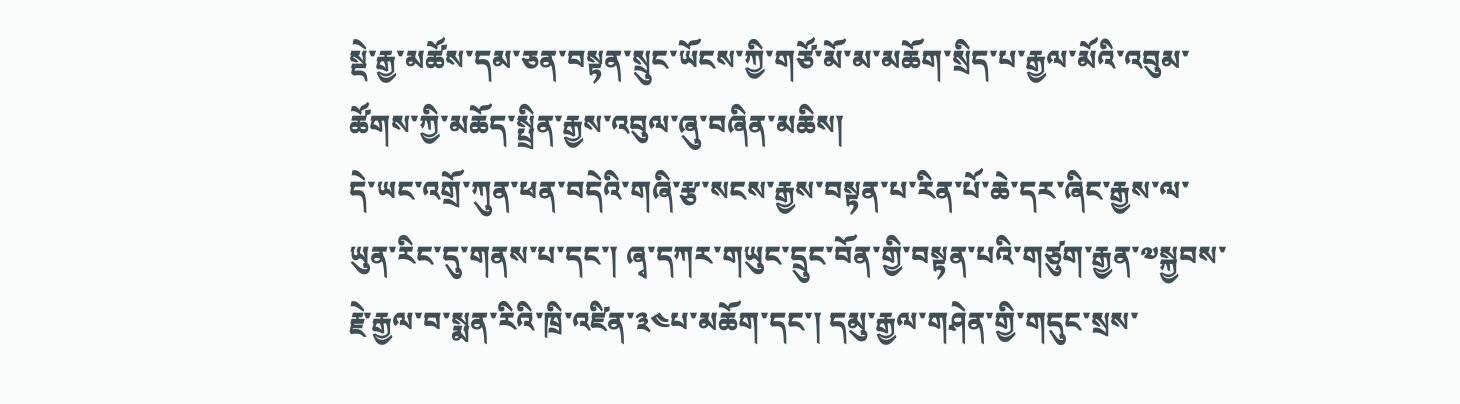སྡེ་རྒྱ་མཚོས་དམ་ཅན་བསྟན་སྲུང་ཡོངས་ཀྱི་གཙོ་མོ་མ་མཆོག་སྲིད་པ་རྒྱལ་མོའི་འབུམ་ཚོགས་ཀྱི་མཆོད་སྤྲིན་རྒྱས་འབུལ་ཞུ་བཞིན་མཆིས།
དེ་ཡང་འགྲོ་ཀུན་ཕན་བདེའི་གཞི་རྩ་སངས་རྒྱས་བསྟན་པ་རིན་པོ་ཆེ་དར་ཞིང་རྒྱས་ལ་ཡུན་རིང་དུ་གནས་པ་དང་། ཞྭ་དཀར་གཡུང་དྲུང་བོན་གྱི་བསྟན་པའི་གཙུག་རྒྱན་༧སྐྱབས་རྗེ་རྒྱལ་བ་སྨན་རིའི་ཁྲི་འཛིན་༣༤པ་མཆོག་དང་། དམུ་རྒྱལ་གཤེན་གྱི་གདུང་སྲས་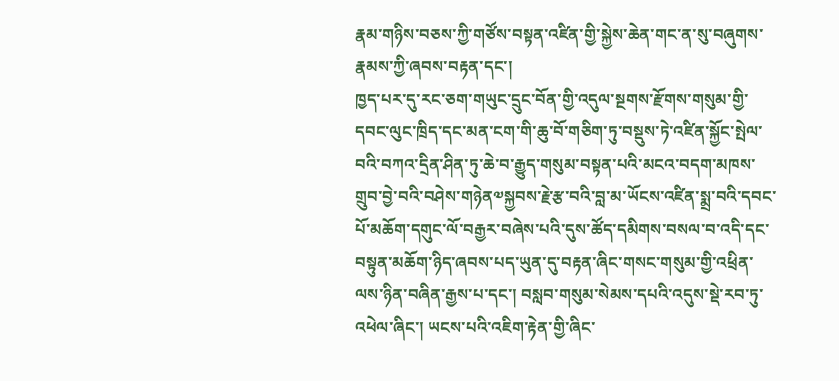རྣམ་གཉིས་བཅས་ཀྱི་གཙོས་བསྟན་འཛིན་གྱི་སྐྱེས་ཆེན་གང་ན་སུ་བཞུགས་རྣམས་ཀྱི་ཞབས་བརྟན་དང་།
ཁྱད་པར་དུ་རང་ཅག་གཡུང་དྲུང་བོན་གྱི་འདུལ་སྔགས་རྫོགས་གསུམ་གྱི་དབང་ལུང་ཁྲིད་དང་མན་ངག་གི་ཆུ་བོ་གཅིག་ཏུ་བསྡུས་ཏེ་འཛིན་སྐྱོང་སྤེལ་བའི་བཀའ་དྲིན་ཤིན་ཏུ་ཆེ་བ་རྒྱུད་གསུམ་བསྟན་པའི་མངའ་བདག་མཁས་གྲུབ་བྱེ་བའི་བཤེས་གཉེན༧སྐྱབས་རྗེ་རྩ་བའི་བླ་མ་ཡོངས་འཛིན་སྨྲ་བའི་དབང་པོ་མཆོག་དགུང་ལོ་བརྒྱར་བཞེས་པའི་དུས་ཚོད་དམིགས་བསལ་བ་འདི་དང་བསྟུན་མཆོག་ཉིད་ཞབས་པད་ཡུན་དུ་བརྟན་ཞིང་གསང་གསུམ་གྱི་འཕྲིན་ལས་ཉིན་བཞིན་རྒྱས་པ་དང་། བསླབ་གསུམ་སེམས་དཔའི་འདུས་སྡེ་རབ་ཏུ་འཕེལ་ཞིང་། ཡངས་པའི་འཇིག་རྟེན་གྱི་ཞིང་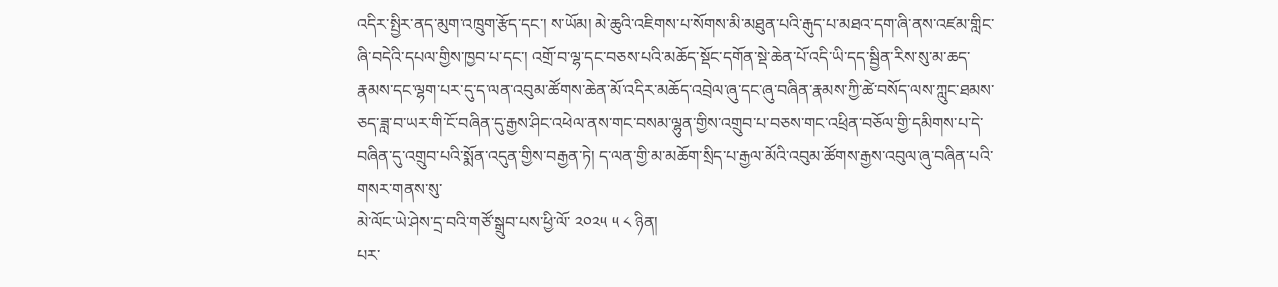འདིར་སྤྱིར་ནད་མུག་འཁྲུག་རྩོད་དང་། ས་ཡོམ། མེ་ཆུའི་འཇིགས་པ་སོགས་མི་མཐུན་པའི་རྒུད་པ་མཐའ་དག་ཞི་ནས་འཛམ་གླིང་ཞི་བདེའི་དཔལ་གྱིས་ཁྱབ་པ་དང་། འགྲོ་བ་ལྷ་དང་བཅས་པའི་མཆོད་སྡོང་དགོན་སྡེ་ཆེན་པོ་འདི་ཡི་དད་སྦྱིན་རིས་སུ་མ་ཆད་རྣམས་དང་ལྷག་པར་དུ་ད་ལན་འབུམ་ཚོགས་ཆེན་མོ་འདིར་མཆོད་འབྲེལ་ཞུ་དང་ཞུ་བཞིན་རྣམས་ཀྱི་ཚེ་བསོད་ལས་ཀླུང་ཐམས་ཅད་ཟླ་བ་ཡར་གི་ངོ་བཞིན་དུ་རྒྱས་ཤིང་འཕེལ་ནས་གང་བསམ་ལྷུན་གྱིས་འགྲུབ་པ་བཅས་གང་འཕྲིན་བཅོལ་གྱི་དམིགས་པ་དེ་བཞིན་དུ་འགྲུབ་པའི་སྨོན་འདུན་གྱིས་བརྒྱན་ཏེ། ད་ལན་གྱི་མ་མཆོག་སྲིད་པ་རྒྱལ་མོའི་འབུམ་ཚོགས་རྒྱས་འབུལ་ཞུ་བཞིན་པའི་གསར་གནས་སུ་
མེ་ལོང་ཡེ་ཤེས་དྲ་བའི་གཙོ་སྒྲུབ་པས་ཕྱི་ལོ་ ༢༠༢༥ ༥ ༨ ཉིན།
པར་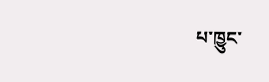པ་ཁྱུང་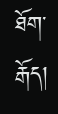ཐོག་རྒོད།